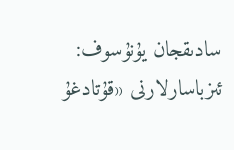سادىقجان يۇنۇسوف: ئىزباسارلارنى «قۇتادغۇ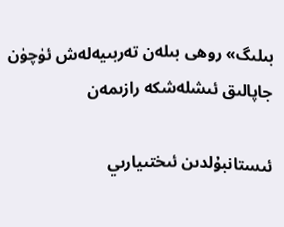بىلىگ» روھى بىلەن تەربىيەلەش ئۈچۈن جاپالىق ئىشلەشكە رازىمەن

ئىستانبۇلدىن ئىختىيارىي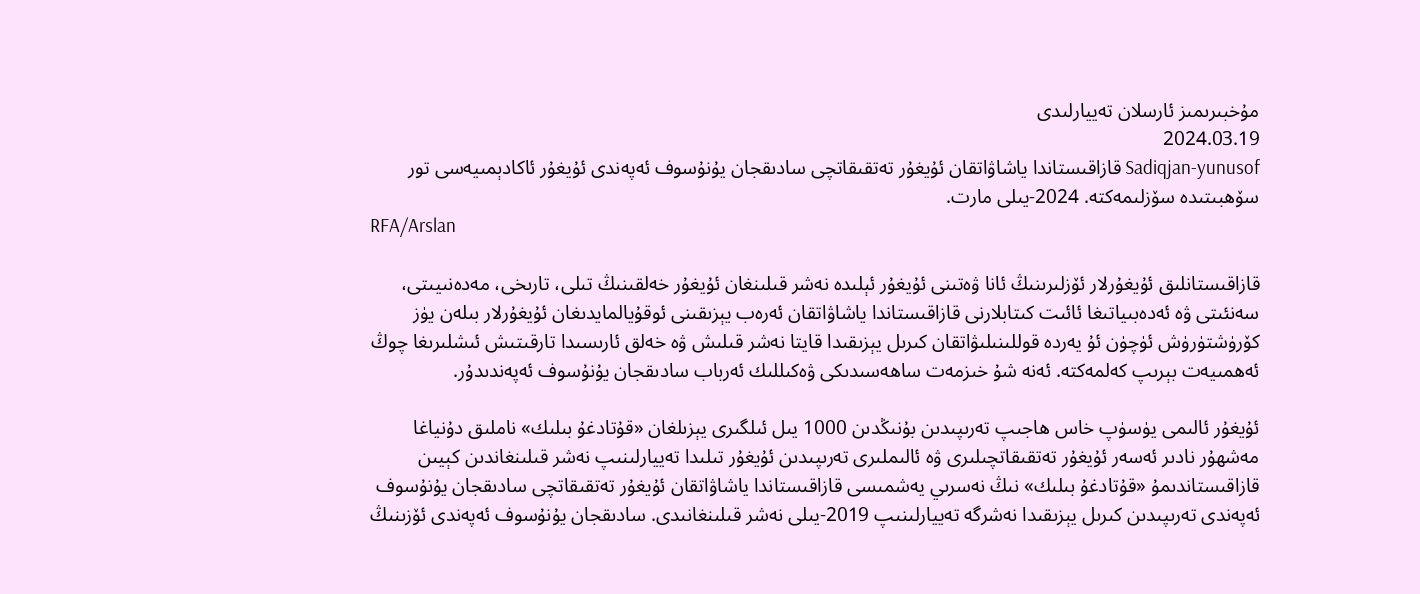مۇخبىرىمىز ئارسلان تەييارلىدى
2024.03.19
Sadiqjan-yunusof قازاقىستاندا ياشاۋاتقان ئۇيغۇر تەتقىقاتچى سادىقجان يۇنۇسوف ئەپەندى ئۇيغۇر ئاكادېمىيەسى تور سۆھبىتىدە سۆزلىمەكتە. 2024-يىلى مارت.
RFA/Arslan

قازاقىستانلىق ئۇيغۇرلار ئۆزلىرىنىڭ ئانا ۋەتىنى ئۇيغۇر ئېلىدە نەشر قىلىنغان ئۇيغۇر خەلقىنىڭ تىلى، تارىخى، مەدەنىيىتى، سەنئىتى ۋە ئەدەبىياتىغا ئائىت كىتابلارنى قازاقىستاندا ياشاۋاتقان ئەرەب يېزىقىنى ئوقۇيالمايدىغان ئۇيغۇرلار بىلەن يۈز كۆرۈشتۈرۈش ئۈچۈن ئۇ يەردە قوللىنىلىۋاتقان كىرىل يېزىقىدا قايتا نەشر قىلىش ۋە خەلق ئارىسىدا تارقىتىش ئىشلىرىغا چوڭ ئەھمىيەت بېرىپ كەلمەكتە. ئەنە شۇ خىزمەت ساھەسىدىكى ۋەكىللىك ئەرباب سادىقجان يۇنۇسوف ئەپەندىدۇر.

ئۇيغۇر ئالىمى يۈسۈپ خاس ھاجىپ تەرىپىدىن بۇنىڭدىن 1000 يىل ئىلگىرى يېزىلغان «قۇتادغۇ بىلىك» ناملىق دۇنياغا مەشھۇر نادىر ئەسەر ئۇيغۇر تەتقىقاتچىلىرى ۋە ئالىملىرى تەرىپىدىن ئۇيغۇر تىلىدا تەييارلىنىپ نەشر قىلىنغاندىن كېيىن قازاقىستاندىمۇ «قۇتادغۇ بىلىك» نىڭ نەسرىي يەشمىسى قازاقىستاندا ياشاۋاتقان ئۇيغۇر تەتقىقاتچى سادىقجان يۇنۇسوف ئەپەندى تەرىپىدىن كىرىل يېزىقىدا نەشرگە تەييارلىنىپ 2019-يىلى نەشر قىلىنغانىدى. سادىقجان يۇنۇسوف ئەپەندى ئۆزىنىڭ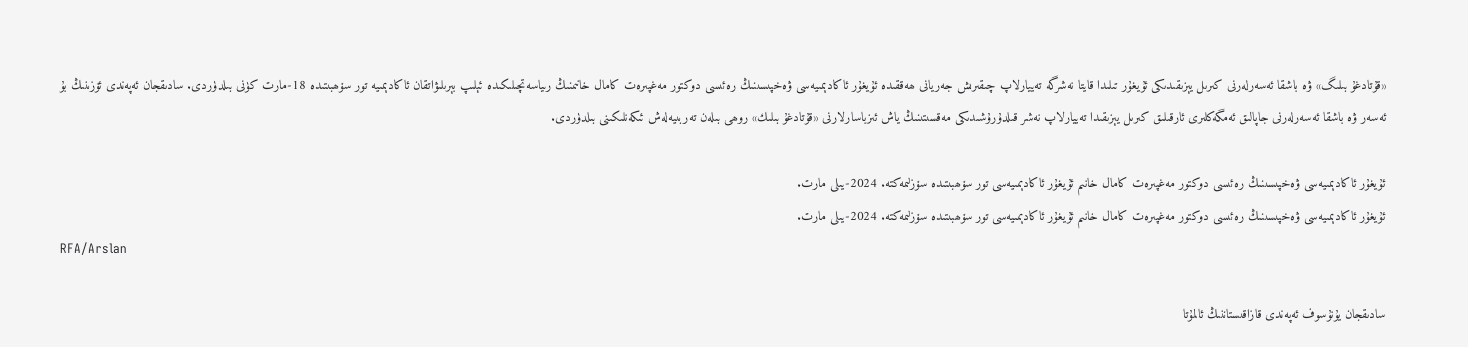«قۇتادغۇ بىلىگ» ۋە باشقا ئەسەرلەرنى كىرىل يېزىقىدىكى ئۇيغۇر تىلىدا قايتا نەشرگە تەييارلاپ چىقىرىش جەريانى ھەققىدە ئۇيغۇر ئاكادېمىيەسى ۋەخپىسىنىڭ رەئىسى دوكتور مەغپىرەت كامال خانىمنىڭ رىياسەتچىلىكىدە ئېلىپ بېرىلىۋاتقان ئاكادېمىيە تور سۆھبىتىدە 18-مارت كۈنى بىلدۈردى. سادىقجان ئەپەندى ئۆزىنىڭ بۇ ئەسەر ۋە باشقا ئەسەرلەرنى جاپالىق ئەمگەكلىرى ئارقىلىق كىرىل يېزىقىدا تەييارلاپ نەشر قىلدۇرۇشىدىكى مەقسىتىنىڭ ياش ئىزباسارلارنى «قۇتادغۇ بىلىك» روھى بىلەن تەربىيەلەش ئىكەنلىكىنى بىلدۈردى.

ئۇيغۇر ئاكادېمىيەسى ۋەخپىسىنىڭ رەئىسى دوكتور مەغپىرەت كامال خانىم ئۇيغۇر ئاكادېمىيەسى تور سۆھبىتىدە سۆزلىمەكتە. 2024-يىلى مارت.
ئۇيغۇر ئاكادېمىيەسى ۋەخپىسىنىڭ رەئىسى دوكتور مەغپىرەت كامال خانىم ئۇيغۇر ئاكادېمىيەسى تور سۆھبىتىدە سۆزلىمەكتە. 2024-يىلى مارت.
RFA/Arslan

سادىقجان يۇنۇسوف ئەپەندى قازاقىستاننىڭ ئالمۇتا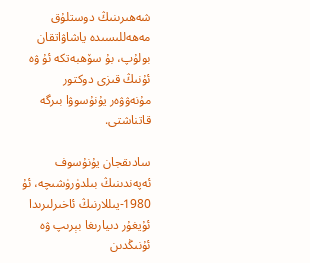شەھىرىنىڭ دوستلۇق مەھەللىسىدە ياشاۋاتقان بولۇپ، بۇ سۆھبەتكە ئۇ ۋە ئۇنىڭ قىزى دوكتور مۇنەۋۋەر يۇنۇسوۋا بىرگە قاتناشتى.

سادىقجان يۇنۇسوف ئەپەندىنىڭ بىلدۈرۈشىچە، ئۇ 1980-يىللارنىڭ ئاخىرلىرىدا ئۇيغۇر دىيارىغا بېرىپ ۋە ئۇنىڭدىن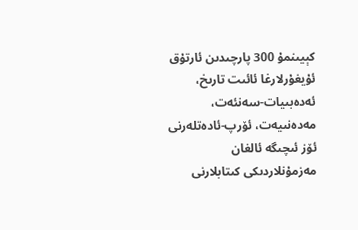كېيىنمۇ 300 پارچىدىن ئارتۇق ئۇيغۇرلارغا ئائىت تارىخ، ئەدەبىيات-سەنئەت، مەدەنىيەت، ئۆرپ-ئادەتلەرنى ئۆز ئىچىگە ئالغان مەزمۇنلاردىكى كىتابلارنى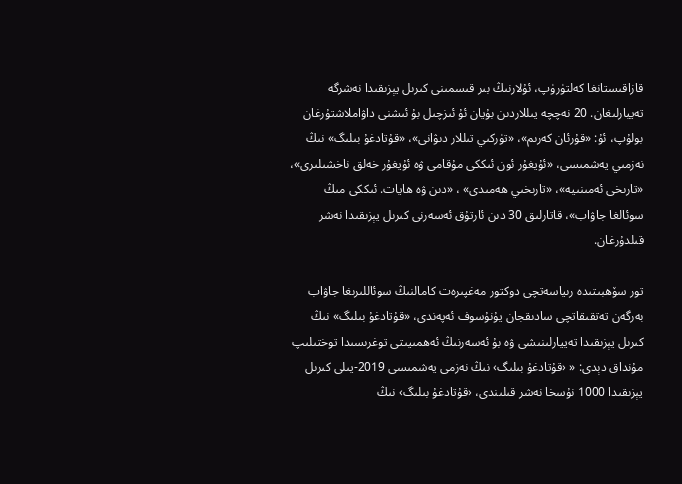قازاقىستانغا كەلتۈرۈپ، ئۇلارنىڭ بىر قىسمىنى كىرىل يېزىقىدا نەشرگە تەييارلىغان. 20 نەچچە يىللاردىن بۇيان ئۇ ئىزچىل بۇ ئىشنى داۋاملاشتۇرغان بولۇپ، ئۇ: «قۇرئان كەرىم»، «تۈركىي تىللار دىۋانى»، «قۇتادغۇ بىلىگ» نىڭ نەزمىي يەشمىسى، «ئۇيغۇر ئون ئىككى مۇقامى ۋە ئۇيغۇر خەلق ناخشىلىرى»، «تارىخى ئەمىنىيە»، «تارىخىي ھەمىدى» ، «دىن ۋە ھايات. ئىككى مىڭ سوئالغا جاۋاب»، قاتارلىق 30 دىن ئارتۇق ئەسەرنى كىرىل يېزىقىدا نەشر قىلدۇرغان.

تور سۆھبىتىدە رىياسەتچى دوكتور مەغپىرەت كامالنىڭ سوئاللىرىغا جاۋاب بەرگەن تەتقىقاتچى سادىقجان يۇنۇسوف ئەپەندى، «قۇتادغۇ بىلىگ» نىڭ كىرىل يېزىقىدا تەييارلىنىشى ۋە بۇ ئەسەرنىڭ ئەھمىيىتى توغرىسىدا توختىلىپ مۇنداق دېدى: « ‹قۇتادغۇ بىلىگ› نىڭ نەزمى يەشمىسى 2019-يىلى كىرىل يېزىقىدا 1000 نۇسخا نەشر قىلىندى، ‹قۇتادغۇ بىلىگ› نىڭ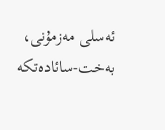ئەسلى مەزمۇنى، بەخت-سائادەتكە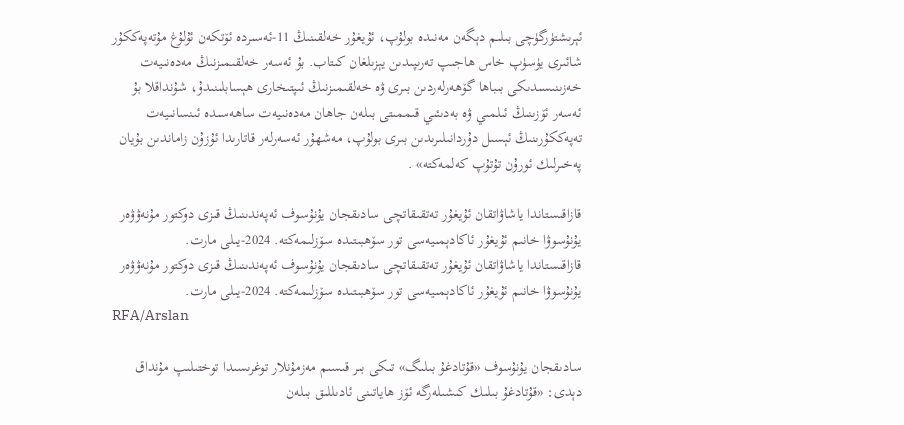ئېرىشتۈرگۈچى بىلىم دېگەن مەنىدە بولۇپ، ئۇيغۇر خەلقىنىڭ 11-ئەسىردە ئۆتكەن ئۇلۇغ مۇتەپەككۇر شائىرى يۈسۈپ خاس ھاجىپ تەرىپىدىن يېزىلغان كىتاب. بۇ ئەسەر خەلقىمىزنىڭ مەدەنىيەت خەزىنىسىدىكى بىباھا گۆھەرلەردىن بىرى ۋە خەلقىمىزنىڭ ئىپتىخارى ھېسابلىنىدۇ، شۇنداقلا بۇ ئەسەر ئۆزىنىڭ ئىلمىي ۋە بەدىئىي قىممىتى بىلەن جاھان مەدەنىيەت ساھەسىدە ئىنسانىيەت تەپەككۇرىنىڭ ئېسىل دۇردانىلىرىدىن بىرى بولۇپ، مەشھۇر ئەسەرلەر قاتارىدا ئۇزۇن زاماندىن بۇيان پەخىرلىك ئورۇن تۇتۇپ كەلمەكتە» .

قازاقىستاندا ياشاۋاتقان ئۇيغۇر تەتقىقاتچى سادىقجان يۇنۇسوف ئەپەندىنىڭ قىزى دوكتور مۇنەۋۋەر يۇنۇسوۋا خانىم ئۇيغۇر ئاكادېمىيەسى تور سۆھبىتىدە سۆزلىمەكتە. 2024-يىلى مارت.
قازاقىستاندا ياشاۋاتقان ئۇيغۇر تەتقىقاتچى سادىقجان يۇنۇسوف ئەپەندىنىڭ قىزى دوكتور مۇنەۋۋەر يۇنۇسوۋا خانىم ئۇيغۇر ئاكادېمىيەسى تور سۆھبىتىدە سۆزلىمەكتە. 2024-يىلى مارت.
RFA/Arslan

سادىقجان يۇنۇسوف «قۇتادغۇ بىلىگ» تىكى بىر قىسىم مەزمۇنلار توغرىسىدا توختىلىپ مۇنداق دېدى: «قۇتادغۇ بىلىك كىشىلەرگە ئۆز ھاياتىنى ئادىللىق بىلەن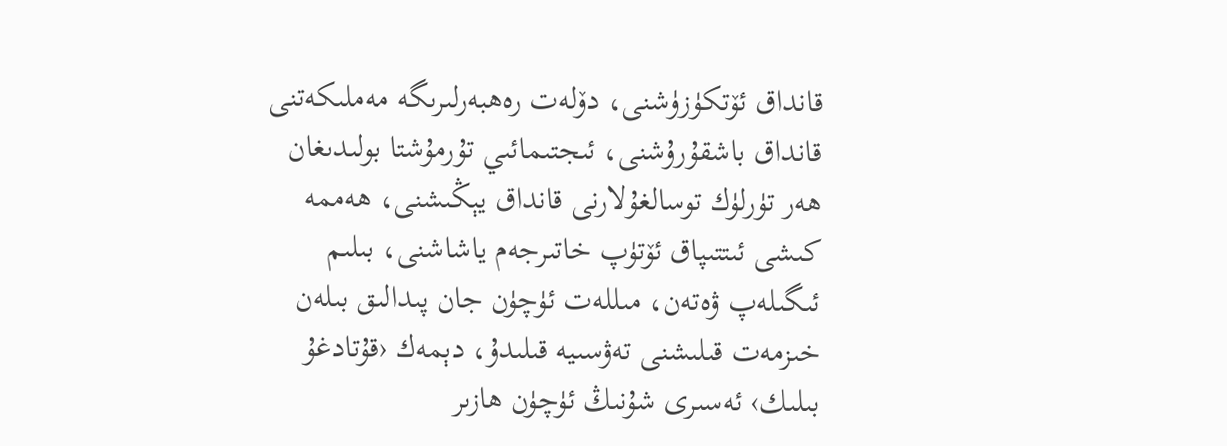قانداق ئۆتكۈزۈشنى، دۆلەت رەھبەرلىرىگە مەملىكەتنى قانداق باشقۇرۇشنى، ئىجتىمائىي تۇرمۇشتا بولىدىغان ھەر تۈرلۈك توسالغۇلارنى قانداق يېڭىشنى، ھەممە كىشى ئىتتىپاق ئۆتۈپ خاتىرجەم ياشاشنى، بىلىم ئىگىلەپ ۋەتەن، مىللەت ئۈچۈن جان پىدالىق بىلەن خىزمەت قىلىشنى تەۋسىيە قىلىدۇ، دېمەك ‹قۇتادغۇ بىلىك› ئەسىرى شۇنىڭ ئۈچۈن ھازىر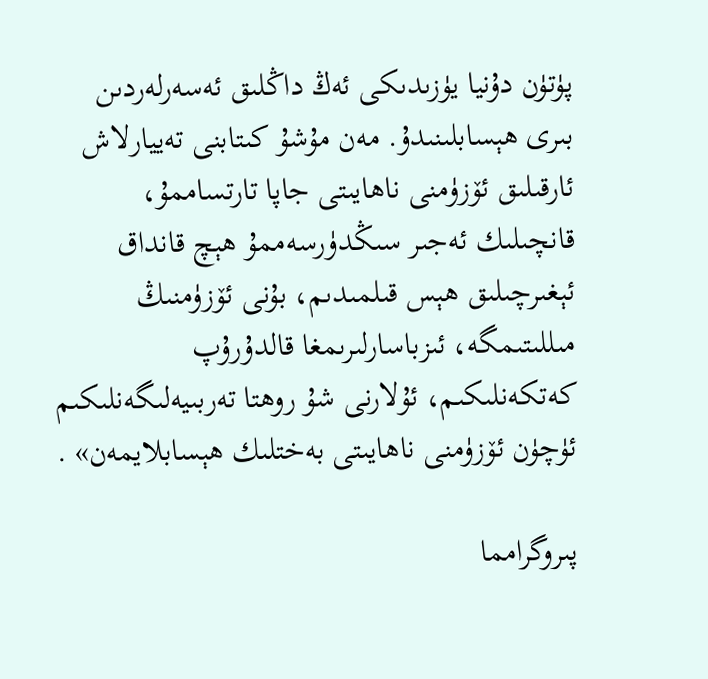پۈتۈن دۇنيا يۈزىدىكى ئەڭ داڭلىق ئەسەرلەردىن بىرى ھېسابلىنىدۇ. مەن مۇشۇ كىتابنى تەييارلاش ئارقىلىق ئۆزۈمنى ناھايىتى جاپا تارتساممۇ، قانچىلىك ئەجىر سىڭدۈرسەممۇ ھېچ قانداق ئېغىرچىلىق ھېس قىلمىدىم، بۇنى ئۆزۈمنىڭ مىللىتىمگە، ئىزباسارلىرىمغا قالدۇرۇپ كەتكەنلىكىم، ئۇلارنى شۇ روھتا تەربىيەلىگەنلىكىم ئۈچۈن ئۆزۈمنى ناھايىتى بەختلىك ھېسابلايمەن» .

پىروگرامما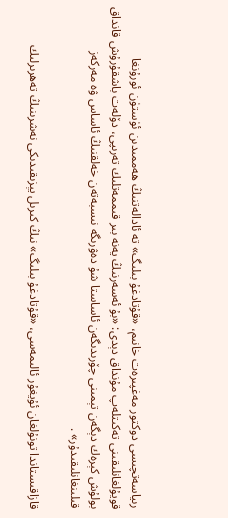رىياسەتچىسى دوكتور مەغپىرەت خانىم، «قۇتادغۇ بىلىگ» تە ئادالەتنىڭ ھەممىدىن ئۈستۈن ئورۇنغا قويۇلغانلىقىنى تەكىتلەپ مۇنداق دېدى: «بۇ ئەسەرنىڭ يەنە بىر قىممەتلىك تەرىپى، دۆلەت باشقۇرۇش قانداق بولۇش كېرەك دېگەن تېمىنى چۆرىدىگەن ئاساستا شۇ دەۋرىگە نىسبەتەن خەلقنىڭ ئاساس ۋە مەركەز قىلىنغانلىقىدۇر» .

قازاقىستاندا تونۇلغان ئۇيغۇر ئالىمەسى، «قۇتادغۇ بىلىگ» نىڭ كىرىل يېزىقىدىكى نەشرىنىڭ تەھرىرلىك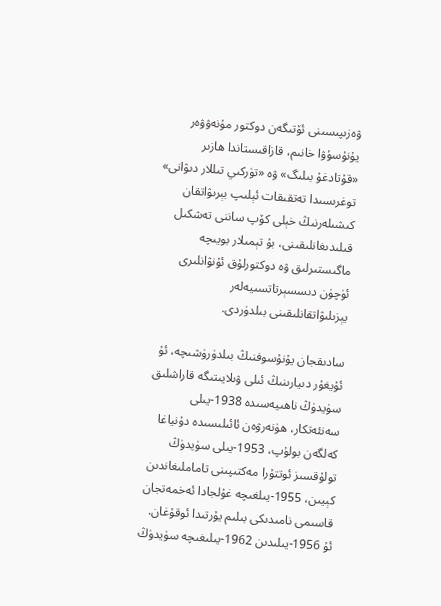ۋەزىپىسىنى ئۆتىگەن دوكتور مۇنەۋۋەر يۇنۇسۇۋا خانىم، قازاقىستاندا ھازىر «قۇتادغۇ بىلىگ» ۋە «تۈركىي تىللار دىۋانى» توغرىسىدا تەتقىقات ئېلىپ بېرىۋاتقان كىشىلەرنىڭ خېلى كۆپ ساننى تەشكىل قىلىدىغانلىقىنى، بۇ تېمىلار بويىچە ماگىستىرلىق ۋە دوكتورلۇق ئۇنۋانلىرى ئۈچۈن دىسسېرتاتسىيەلەر يېزىلىۋاتقانلىقىنى بىلدۈردى.

سادىقجان يۇنۇسوفنىڭ بىلدۈرۈشىچە، ئۇ ئۇيغۇر دىيارىنىڭ ئىلى ۋىلايىتىگە قاراشلىق سۈيدۈڭ ناھىيەسىدە 1938-يىلى سەنئەتكار، ھۈنەرۋەن ئائىلىسىدە دۇنياغا كەلگەن بولۇپ، 1953-يىلى سۈيدۈڭ تولۇقسىز ئوتتۇرا مەكتىپىنى تاماملىغاندىن كېيىن، 1955-يىلغىچە غۇلجادا ئەخمەتجان قاسىمى نامىدىكى بىلىم يۇرتىدا ئوقۇغان. ئۇ 1956-يىلىدىن 1962-يىلىغىچە سۈيدۈڭ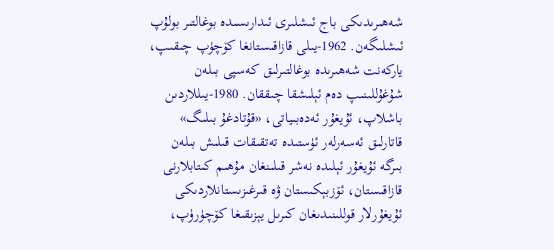شەھىرىدىكى باج ئىشلىرى ئىدارىسىدە بوغالتىر بولۇپ ئىشلىگەن. 1962-يىلى قازاقىستانغا كۆچۈپ چىقىپ، ياركەنت شەھىرىدە بوغالتىرلىق كەسپى بىلەن شۇغۇللىنىپ دەم ئېلىشقا چىققان. 1980-يىللاردىن باشلاپ، ئۇيغۇر ئەدەبىياتى، «قۇتادغۇ بىلىگ» قاتارلىق ئەسەرلەر ئۈستىدە تەتقىقات قىلىش بىلەن بىرگە ئۇيغۇر ئېلىدە نەشر قىلىنغان مۇھىم كىتابلارنى قازاقىستان، ئۆزبېكىستان ۋە قىرغىزىستانلاردىكى ئۇيغۇرلار قوللىنىدىغان كىرىل يېزىقىغا كۆچۈرۈپ،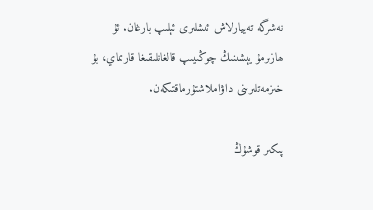نەشرگە تەييارلاش ئىشلىرى ئېلىپ بارغان. ئۇ ھازىرمۇ يېشىنىڭ چوڭىيىپ قالغانلىقىغا قارىماي، بۇ خىزمەتلىرىنى داۋاملاشتۇرماقتىكەن.

پىكىر قوشۇڭ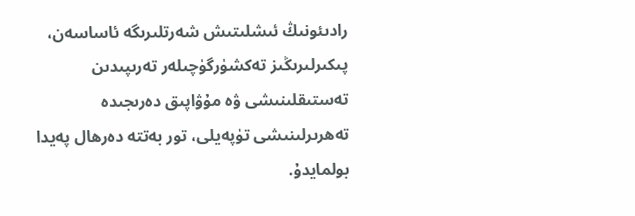رادىئونىڭ ئىشلىتىش شەرتلىرىگە ئاساسەن، پىكىرلىرىڭىز تەكشۈرگۈچىلەر تەرىپىدىن تەستىقلىنىشى ۋە مۇۋاپىق دەرىجىدە تەھرىرلىنىشى تۈپەيلى، تور بەتتە دەرھال پەيدا بولمايدۇ.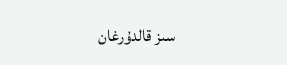سىز قالدۇرغان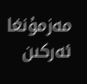مەزمۇنغا ئەركىن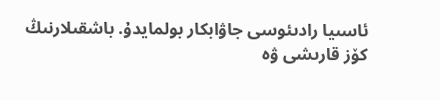ئاسىيا رادىئوسى جاۋابكار بولمايدۇ. باشقىلارنىڭ كۆز قارىشى ۋە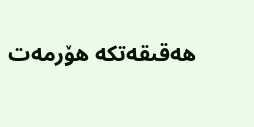ھەقىقەتكە ھۆرمەت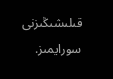قىلىشىڭىزنى سورايمىز.